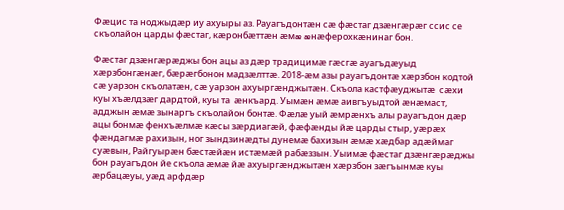Фæцис та ноджыдæр иу ахуыры аз. Рауагъдонтæн сæ фæстаг дзæнгæрæг ссис се скъолайон царды фæстаг, кæронбæттæн æмæ æнæферохкæнинаг бон.

Фæстаг дзæнгæрæджы бон ацы аз дæр традицимæ гæсгæ ауагъдæуыд хæрзбонгæнæг, бæрæгбонон мадзæлттæ. 2018-æм азы рауагъдонтæ хæрзбон кодтой сæ уарзон скъолатæн, сæ уарзон ахуыргæнджытæн. Скъола кастфæуджытæ  сæхи куы хъæлдзæг дардтой, куы та  æнкъард. Уымæн æмæ аивгъуыдтой æнæмаст, адджын æмæ зынаргъ скъолайон бонтæ. Фæлæ уый æмрæнхъ алы рауагъдон дæр ацы бонмæ фенхъæлмæ кæсы зæрдиагæй, фæфæнды йæ царды стыр, уæрæх фæндагмæ рахизын, ног зындзинæдты дунемæ бахизын æмæ хæдбар адæймаг суæвын, Райгуырæн бæстæйæн истæмæй рабæззын. Уыимæ фæстаг дзæнгæрæджы бон рауагъдон йе скъола æмæ йæ ахуыргæнджытæн хæрзбон зæгъынмæ куы æрбацæуы, уæд арфдæр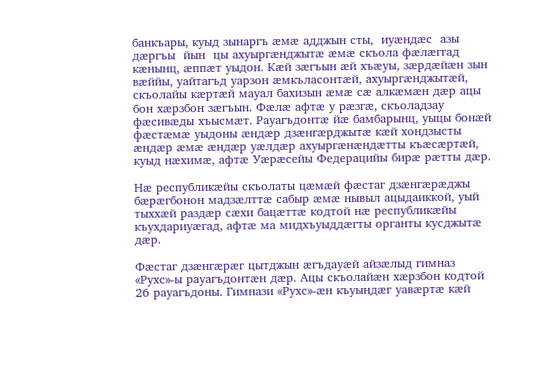банкъары, куыд зынаргъ æмæ адджын сты,  иуæндæс  азы  дæргъы  йын  цы ахуыргæнджытæ æмæ скъола фæлæггад кæнынц, æппæт уыдон. Кæй зæгъын æй хъæуы, зæрдæйæн зын вæййы, уайтагъд уарзон æмкъласонтæй, ахуыргæнджытæй, скъолайы кæртæй мауал бахизын æмæ сæ алкæмæн дæр ацы бон хæрзбон зæгъын. Фæлæ афтæ у рæзгæ, скъоладзау фæсивæды хъысмæт. Рауагъдонтæ йæ бамбарынц, уыцы бонæй фæстæмæ уыдоны æндæр дзæнгæрджытæ кæй хондзысты æндæр æмæ æндæр уæлдæр ахуыргæнæндæтты къæсæртæй, куыд нæхимæ, афтæ Уæрæсейы Федерацийы бирæ рæтты дæр.

Нæ республикæйы скъолаты цæмæй фæстаг дзæнгæрæджы бæрæгбонон мадзæлттæ сабыр æмæ нывыл ацыдаиккой, уый тыххæй раздæр сæхи бацæттæ кодтой нæ республикæйы къухдариуæгад, афтæ ма мидхъуыддæгты органты кусджытæ дæр.

Фæстаг дзæнгæрæг цытджын æгъдауæй айзæлыд гимназ «Рухс»-ы рауагъдонтæн дæр. Ацы скъолайæн хæрзбон кодтой 26 рауагъдоны. Гимнази «Рухс»-æн къуындæг уавæртæ кæй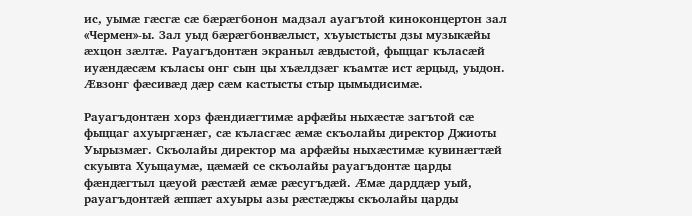ис, уымæ гæсгæ сæ бæрæгбонон мадзал ауагътой киноконцертон зал «Чермен»-ы. Зал уыд бæрæгбонвæлыст, хъуыстысты дзы музыкæйы æхцон зæлтæ. Рауагъдонтæн экраныл æвдыстой, фыццаг къласæй иуæндæсæм къласы онг сын цы хъæлдзæг къамтæ ист æрцыд, уыдон. Æвзонг фæсивæд дæр сæм кастысты стыр цымыдисимæ.

Рауагъдонтæн хорз фæндиæгтимæ арфæйы ныхæстæ загътой сæ фыццаг ахуыргæнæг, сæ къласгæс æмæ скъолайы директор Джиоты Уырызмæг. Скъолайы директор ма арфæйы ныхæстимæ кувинæгтæй скуывта Хуыцаумæ, цæмæй се скъолайы рауагъдонтæ царды фæндæгтыл цæуой рæстæй æмæ рæсугъдæй. Æмæ дарддæр уый, рауагъдонтæй æппæт ахуыры азы рæстæджы скъолайы царды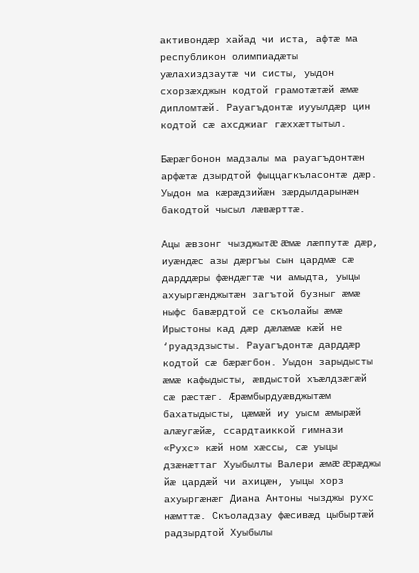активондæр хайад чи иста, афтæ ма республикон олимпиадæты уæлахиздзаутæ чи систы, уыдон схорзæхджын кодтой грамотæтæй æмæ дипломтæй. Рауагъдонтæ иууылдæр цин кодтой сæ ахсджиаг гæххæттытыл.

Бæрæгбонон мадзалы ма рауагъдонтæн арфæтæ дзырдтой фыццагкъласонтæ дæр. Уыдон ма кæрæдзийæн зæрдылдарынæн бакодтой чысыл лæвæрттæ.

Ацы æвзонг чызджытæ æмæ лæппутæ дæр, иуæндæс азы дæргъы сын цардмæ сæ дарддæры фæндæгтæ чи амыдта, уыцы ахуыргæнджытæн загътой бузныг æмæ ныфс бавæрдтой се скъолайы æмæ Ирыстоны кад дæр дæлæмæ кæй не ‘руадздзысты. Рауагъдонтæ дарддæр кодтой сæ бæрæгбон. Уыдон зарыдысты æмæ кафыдысты, æвдыстой хъæлдзæгæй сæ рæстæг. Æрæмбырдуæвджытæм бахатыдысты, цæмæй иу уысм æмырæй алæугæйæ, ссардтаиккой гимнази «Рухс» кæй ном хæссы, сæ уыцы дзæнæттаг Хуыбылты Валери æмæ æрæджы йæ цардæй чи ахицæн, уыцы хорз ахуыргæнæг Диана Антоны чызджы рухс нæмттæ. Скъоладзау фæсивæд цыбыртæй радзырдтой Хуыбылы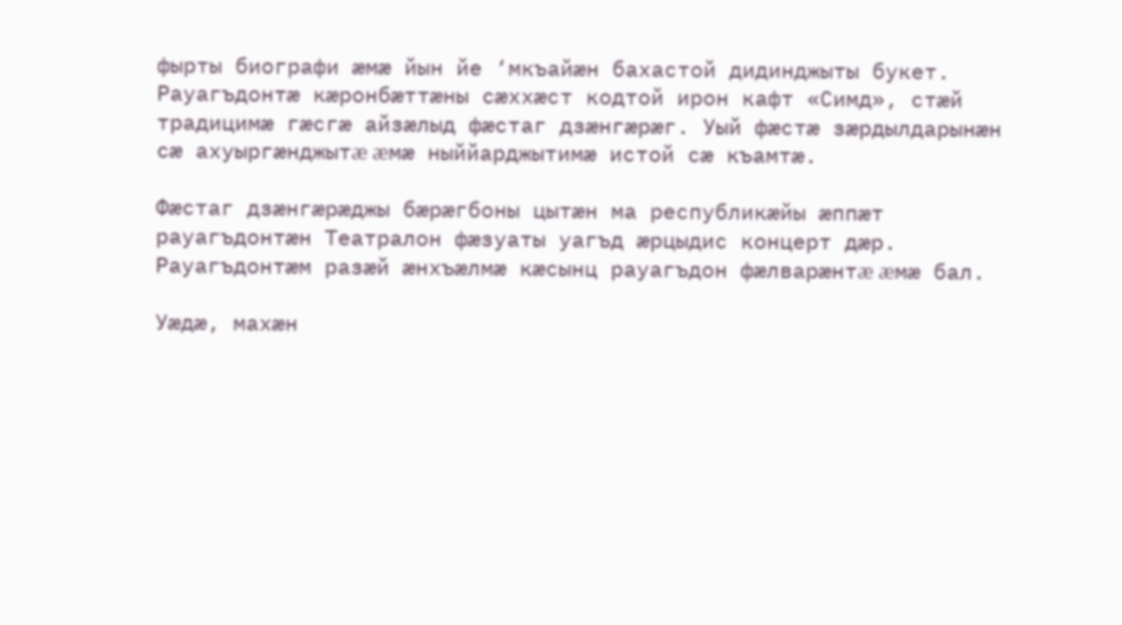фырты биографи æмæ йын йе ‘мкъайæн бахастой дидинджыты букет. Рауагъдонтæ кæронбæттæны сæххæст кодтой ирон кафт «Симд», стæй традицимæ гæсгæ айзæлыд фæстаг дзæнгæрæг. Уый фæстæ зæрдылдарынæн сæ ахуыргæнджытæ æмæ ныййарджытимæ истой сæ къамтæ.

Фæстаг дзæнгæрæджы бæрæгбоны цытæн ма республикæйы æппæт рауагъдонтæн Театралон фæзуаты уагъд æрцыдис концерт дæр. Рауагъдонтæм разæй æнхъæлмæ кæсынц рауагъдон фæлварæнтæ æмæ бал.

Уæдæ, махæн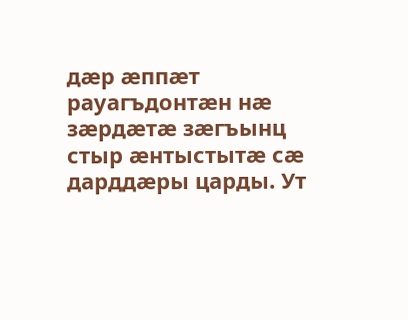дæр æппæт рауагъдонтæн нæ зæрдæтæ зæгъынц стыр æнтыстытæ сæ дарддæры царды. Ут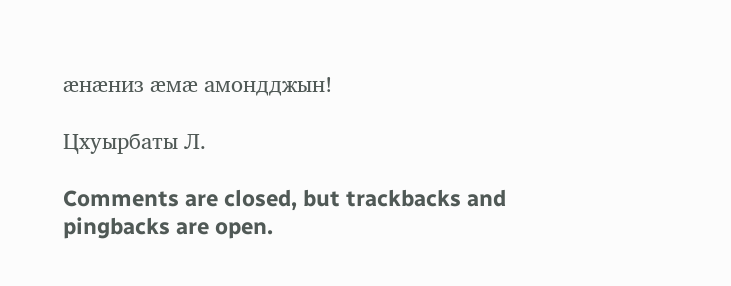æнæниз æмæ амондджын!

Цхуырбаты Л.

Comments are closed, but trackbacks and pingbacks are open.